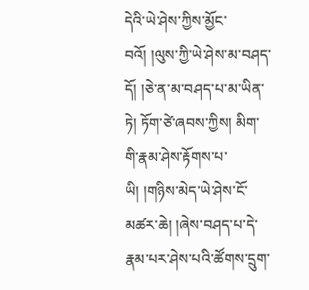དེའི་ཡེ་ཤེས་ཀྱིས་མྱོང་བའོ། །ལུས་ཀྱི་ཡེ་ཤེས་མ་བཤད་དོ། །ཅེ་ན་མ་བཤད་པ་མ་ཡིན་ཏེ། ཏོག་ཙེ་ཞབས་ཀྱིས། མིག་གི་རྣམ་ཤེས་རྟོགས་པ་ཡི། །གཉིས་མེད་ཡེ་ཤེས་ངོ་མཚར་ཆེ། །ཞེས་བཤད་པ་དེ་རྣམ་པར་ཤེས་པའི་ཚོགས་དྲུག་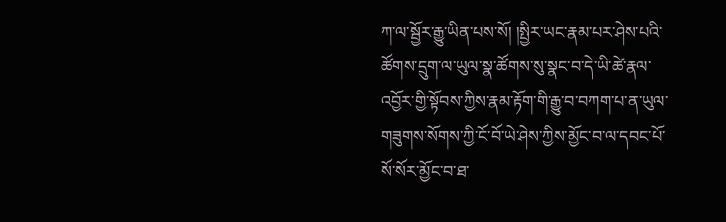ཀ་ལ་སྦྱོར་རྒྱུ་ཡིན་པས་སོ། །སྤྱིར་ཡང་རྣམ་པར་ཤེས་པའི་ཚོགས་དྲུག་ལ་ཡུལ་སྣ་ཚོགས་སུ་སྣང་བ་དེ་ཡི་ཚེ་རྣལ་འབྱོར་གྱི་སྟོབས་ཀྱིས་རྣམ་རྟོག་གི་རྒྱུ་བ་བཀག་པ་ན་ཡུལ་གཟུགས་སོགས་ཀྱི་ངོ་བོ་ཡེ་ཤེས་ཀྱིས་མྱོང་བ་ལ་དབང་པོ་སོ་སོར་མྱོང་བ་ཐ་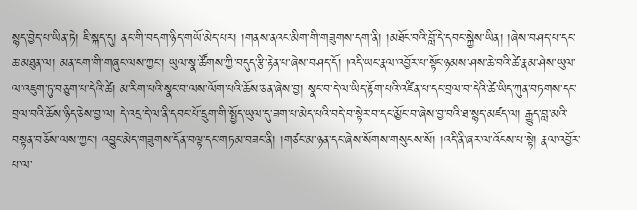སྙད་བྱེད་པ་ཡིན་ཏེ། ཇི་སྐད་དུ། ནང་གི་བདག་ཉིད་གཡོ་མེད་པར། །གནས་ནའང་མིག་གི་གཟུགས་དག་ནི། །མཐོང་བའི་བློ་དེ་དབང་སྐྱེས་ཡིན། །ཞེས་བཤད་པ་དང་ཆ་མཐུན་ལ། མན་ངག་གི་གཞུང་ལས་ཀྱང་། ཡུལ་སྣ་ཚོགས་ཀྱི་བདུད་རྩི་རྟེན་པ་ཞེས་བཤད་དོ། །འདི་ཡང་རྣལ་འབྱོར་པ་སྟོང་ཉམས་ཤས་ཆེ་བའི་ཚེ་རྣམ་ཤེས་ཡུལ་ལ་འཇུག་ཏུ་བཅུག་པ་དེའི་ཚེ། མ་རིག་པའི་སྣང་བ་ལས་ལོག་པའི་ཆོས་ཅན་ཞེས་བྱ། སྣང་བ་དེ་ལ་ཡིད་རྟོག་པའི་འཛིན་པ་དང་བྲལ་བ་དེའི་ཚེ་ཡིད་ཀུན་བཏགས་དང་བྲལ་བའི་ཆོས་ཉིད་ཅེས་བྱ་ལ། དེ་འདྲ་དེ་ལ་ནི་དབང་པོ་དྲུག་གི་སྤྱོད་ཡུལ་དུ་ཟག་པ་མེད་པའི་བདེ་བ་སྟེར་བ་དང་མྱོང་བ་ཞེས་བྱ་བའི་ཐ་སྙད་མཛད་ལ། རྒྱུད་བླ་མའི་བསྟན་བཅོས་ལས་ཀྱང་། འབྱུང་མེད་གཟུགས་དོན་བལྟ་དང་གཏམ་བཟང་ནི། །གཙང་མ་ཉན་དང་ཞེས་སོགས་གསུངས་སོ། །འདི་ནི་ཞར་ལ་འོངས་པ་སྟེ། རྣལ་འབྱོར་པ་ལ་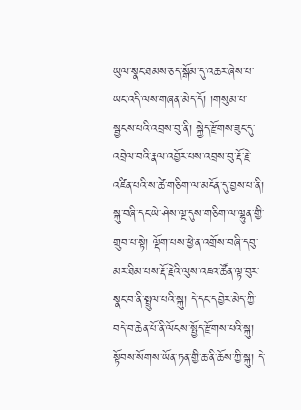ཡུལ་སྣང་ཐམས་ཅད་སྒོམ་དུ་འཆར་ཞེས་པ་ཡང་འདི་ལས་གཞན་མེད་དོ། །གསུམ་པ་སྦྱངས་པའི་འབྲས་བུ་ནི། སྐྱེད་རྫོགས་ཟུང་དུ་འབྲེལ་བའི་རྣལ་འབྱོར་པས་འབྲས་བུ་རྡོ་རྗེ་འཛིན་པའི་ས་ཚེ་གཅིག་ལ་མངོན་དུ་བྱས་པ་ནི། སྐུ་བཞི་དང་ཡེ་ཤེས་ལྔ་དུས་གཅིག་ལ་ལྷུན་གྱི་གྲུབ་པ་སྟེ། ལྡོག་པས་ཕྱེ་ན་འགྲོས་བཞི་དབུ་མར་ཐིམ་པས་རྡོ་རྗེའི་ལུས་འཇའ་ཚོན་ལྟ་བུར་སྣང་བ་ནི་སྤྲུལ་པའི་སྐུ། དེ་དང་དབྱེར་མེད་ཀྱི་བདེ་བ་ཆེན་པོ་ནི་ལོངས་སྤྱོད་རྫོགས་པའི་སྐུ། སྟོབས་སོགས་ཡོན་ཏན་གྱི་ཆ་ནི་ཆོས་ཀྱི་སྐུ། དེ་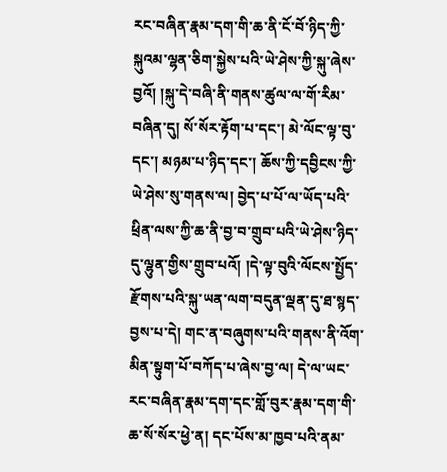རང་བཞིན་རྣམ་དག་གི་ཆ་ནི་ངོ་བོ་ཉིད་ཀྱི་སྐུའམ་ལྷན་ཅིག་སྐྱེས་པའི་ཡེ་ཤེས་ཀྱི་སྐུ་ཞེས་བྱའོ། །སྐུ་དེ་བཞི་ནི་གནས་ཚུལ་ལ་གོ་རིམ་བཞིན་དུ། སོ་སོར་རྟོག་པ་དང་། མེ་ལོང་ལྟ་བུ་དང་། མཉམ་པ་ཉིད་དང་། ཆོས་ཀྱི་དབྱིངས་ཀྱི་ཡེ་ཤེས་སུ་གནས་ལ། བྱེད་པ་པོ་ལ་ཡོད་པའི་ཕྲིན་ལས་ཀྱི་ཆ་ནི་བྱ་བ་གྲུབ་པའི་ཡེ་ཤེས་ཉིད་དུ་ལྷུན་གྱིས་གྲུབ་པའོ། །དེ་ལྟ་བུའི་ལོངས་སྤྱོད་རྫོགས་པའི་སྐུ་ཡན་ལག་བདུན་ལྡན་དུ་ཐ་སྙད་བྱས་པ་དེ། གང་ན་བཞུགས་པའི་གནས་ནི་འོག་མིན་སྟུག་པོ་བཀོད་པ་ཞེས་བྱ་ལ། དེ་ལ་ཡང་རང་བཞིན་རྣམ་དག་དང་གློ་བུར་རྣམ་དག་གི་ཆ་སོ་སོར་ཕྱེ་ན། དང་པོས་མ་ཁྱབ་པའི་ནམ་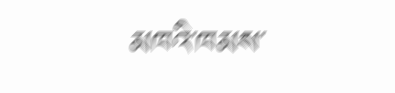མཁའི་ཁམས་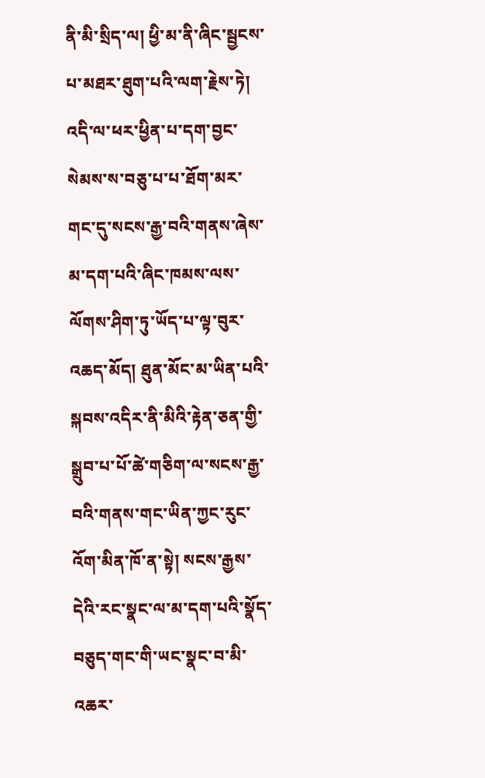ནི་མི་སྲིད་ལ། ཕྱི་མ་ནི་ཞིང་སྦྱངས་པ་མཐར་ཐུག་པའི་ལག་རྗེས་ཏེ། འདི་ལ་ཕར་ཕྱིན་པ་དག་བྱང་སེམས་ས་བཅུ་པ་པ་ཐོག་མར་གང་དུ་སངས་རྒྱ་བའི་གནས་ཞེས་མ་དག་པའི་ཞིང་ཁམས་ལས་ལོགས་ཤིག་ཏུ་ཡོད་པ་ལྟ་བུར་འཆད་མོད། ཐུན་མོང་མ་ཡིན་པའི་སྐབས་འདིར་ནི་མིའི་རྟེན་ཅན་གྱི་སྒྲུབ་པ་པོ་ཚེ་གཅིག་ལ་སངས་རྒྱ་བའི་གནས་གང་ཡིན་ཀྱང་རུང་འོག་མིན་ཁོ་ན་སྟེ། སངས་རྒྱས་དེའི་རང་སྣང་ལ་མ་དག་པའི་སྣོད་བཅུད་གང་གི་ཡང་སྣང་བ་མི་འཆར་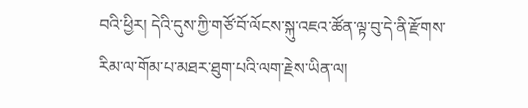བའི་ཕྱིར། དེའི་དུས་ཀྱི་གཙོ་བོ་ལོངས་སྐུ་འཇའ་ཚོན་ལྟ་བུ་དེ་ནི་རྫོགས་རིམ་ལ་གོམ་པ་མཐར་ཐུག་པའི་ལག་རྗེས་ཡིན་ལ།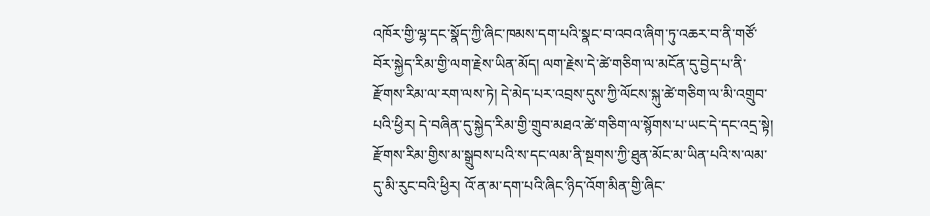འཁོར་གྱི་ལྷ་དང་སྣོད་ཀྱི་ཞིང་ཁམས་དག་པའི་སྣང་བ་འབའ་ཞིག་ཏུ་འཆར་བ་ནི་གཙོ་བོར་སྐྱེད་རིམ་གྱི་ལག་རྗེས་ཡིན་མོད། ལག་རྗེས་དེ་ཚེ་གཅིག་ལ་མངོན་དུ་བྱེད་པ་ནི་རྫོགས་རིམ་ལ་རག་ལས་ཏེ། དེ་མེད་པར་འབྲས་དུས་ཀྱི་ལོངས་སྐུ་ཚེ་གཅིག་ལ་མི་འགྲུབ་པའི་ཕྱིར། དེ་བཞིན་དུ་སྐྱེད་རིམ་གྱི་གྲུབ་མཐའ་ཚེ་གཅིག་ལ་སྙོགས་པ་ཡང་དེ་དང་འདྲ་སྟེ། རྫོགས་རིམ་གྱིས་མ་སྒྲུབས་པའི་ས་དང་ལམ་ནི་སྔགས་ཀྱི་ཐུན་མོང་མ་ཡིན་པའི་ས་ལམ་དུ་མི་རུང་བའི་ཕྱིར། འོ་ན་མ་དག་པའི་ཞིང་ཉིད་འོག་མིན་གྱི་ཞིང་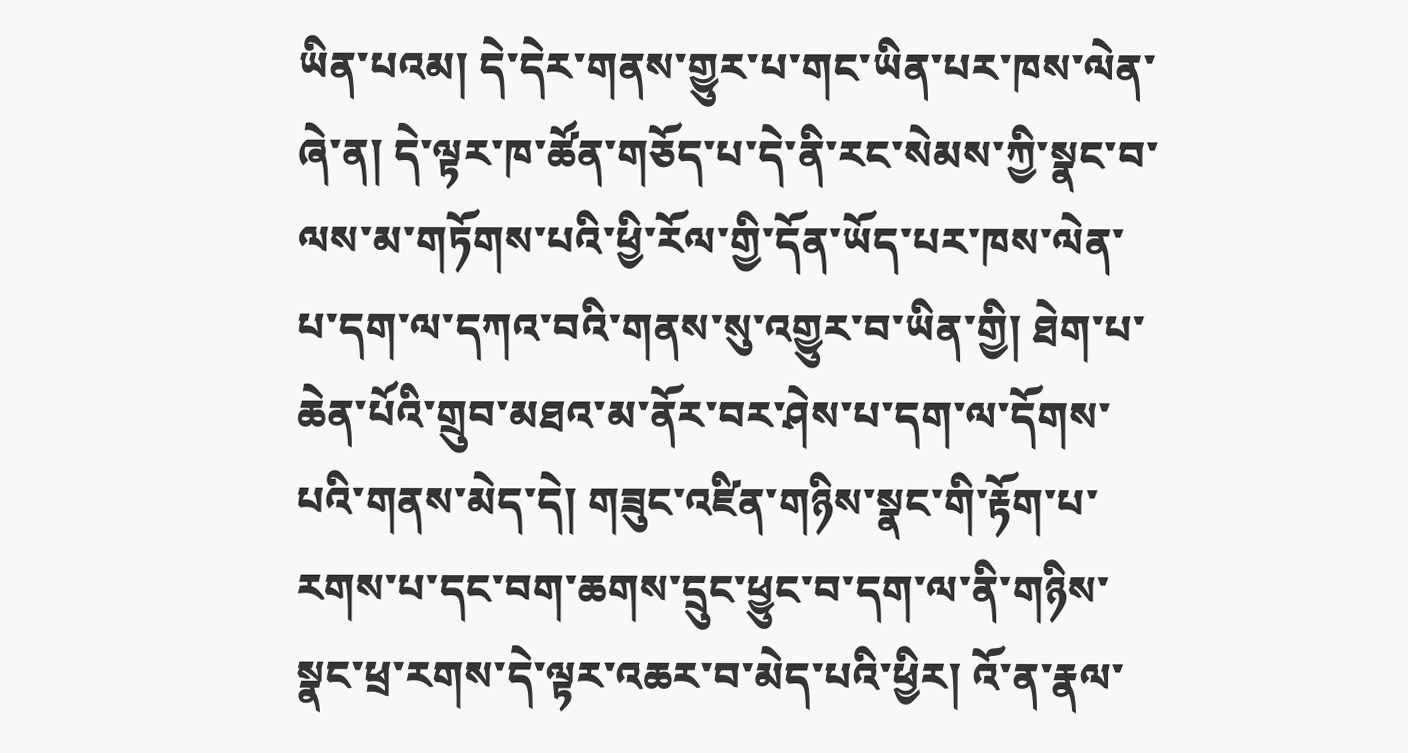ཡིན་པའམ། དེ་དེར་གནས་གྱུར་པ་གང་ཡིན་པར་ཁས་ལེན་ཞེ་ན། དེ་ལྟར་ཁ་ཚོན་གཅོད་པ་དེ་ནི་རང་སེམས་ཀྱི་སྣང་བ་ལས་མ་གཏོགས་པའི་ཕྱི་རོལ་གྱི་དོན་ཡོད་པར་ཁས་ལེན་པ་དག་ལ་དཀའ་བའི་གནས་སུ་འགྱུར་བ་ཡིན་གྱི། ཐེག་པ་ཆེན་པོའི་གྲུབ་མཐའ་མ་ནོར་བར་ཤེས་པ་དག་ལ་དོགས་པའི་གནས་མེད་དེ། གཟུང་འཛིན་གཉིས་སྣང་གི་རྟོག་པ་རགས་པ་དང་བག་ཆགས་དྲུང་ཕྱུང་བ་དག་ལ་ནི་གཉིས་སྣང་ཕྲ་རགས་དེ་ལྟར་འཆར་བ་མེད་པའི་ཕྱིར། འོ་ན་རྣལ་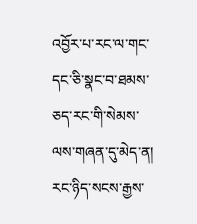འབྱོར་པ་རང་ལ་གང་དང་ཅི་སྣང་བ་ཐམས་ཅད་རང་གི་སེམས་ལས་གཞན་དུ་མེད་ན། རང་ཉིད་སངས་རྒྱས་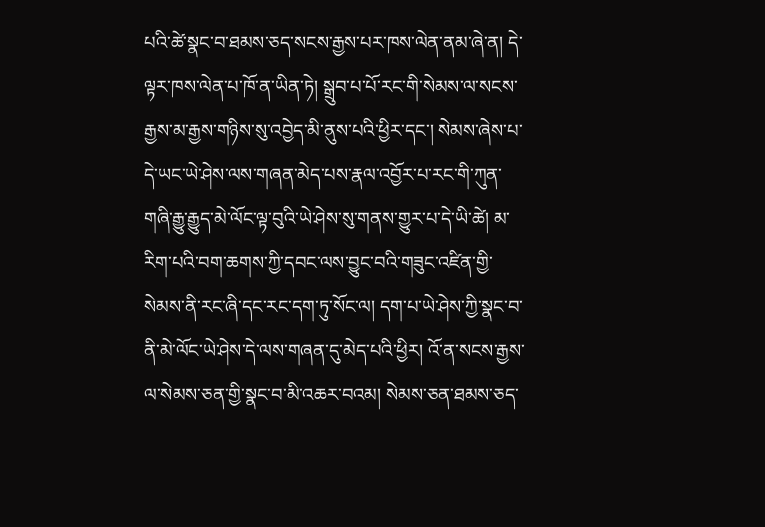པའི་ཚེ་སྣང་བ་ཐམས་ཅད་སངས་རྒྱས་པར་ཁས་ལེན་ནམ་ཞེ་ན། དེ་ལྟར་ཁས་ལེན་པ་ཁོ་ན་ཡིན་ཏེ། སྒྲུབ་པ་པོ་རང་གི་སེམས་ལ་སངས་རྒྱས་མ་རྒྱས་གཉིས་སུ་འབྱེད་མི་ནུས་པའི་ཕྱིར་དང་། སེམས་ཞེས་པ་དེ་ཡང་ཡེ་ཤེས་ལས་གཞན་མེད་པས་རྣལ་འབྱོར་པ་རང་གི་ཀུན་གཞི་རྒྱུ་རྒྱུད་མེ་ལོང་ལྟ་བུའི་ཡེ་ཤེས་སུ་གནས་གྱུར་པ་དེ་ཡི་ཚེ། མ་རིག་པའི་བག་ཆགས་ཀྱི་དབང་ལས་བྱུང་བའི་གཟུང་འཛིན་གྱི་སེམས་ནི་རང་ཞི་དང་རང་དག་ཏུ་སོང་ལ། དག་པ་ཡེ་ཤེས་ཀྱི་སྣང་བ་ནི་མེ་ལོང་ཡེ་ཤེས་དེ་ལས་གཞན་དུ་མེད་པའི་ཕྱིར། འོ་ན་སངས་རྒྱས་ལ་སེམས་ཅན་གྱི་སྣང་བ་མི་འཆར་བའམ། སེམས་ཅན་ཐམས་ཅད་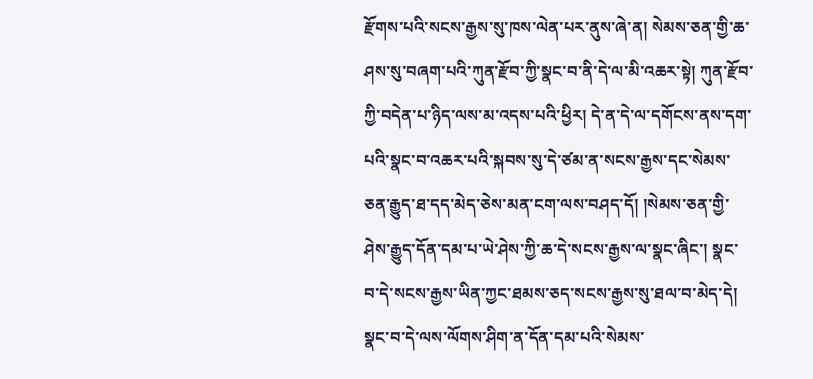རྫོགས་པའི་སངས་རྒྱས་སུ་ཁས་ལེན་པར་ནུས་ཞེ་ན། སེམས་ཅན་གྱི་ཆ་ཤས་སུ་བཞག་པའི་ཀུན་རྫོབ་ཀྱི་སྣང་བ་ནི་དེ་ལ་མི་འཆར་སྟེ། ཀུན་རྫོབ་ཀྱི་བདེན་པ་ཉིད་ལས་མ་འདས་པའི་ཕྱིར། དེ་ན་དེ་ལ་དགོངས་ནས་དག་པའི་སྣང་བ་འཆར་པའི་སྐབས་སུ་དེ་ཙམ་ན་སངས་རྒྱས་དང་སེམས་ཅན་རྒྱུད་ཐ་དད་མེད་ཅེས་མན་ངག་ལས་བཤད་དོ། །སེམས་ཅན་གྱི་ཤེས་རྒྱུད་དོན་དམ་པ་ཡེ་ཤེས་ཀྱི་ཆ་དེ་སངས་རྒྱས་ལ་སྣང་ཞིང་། སྣང་བ་དེ་སངས་རྒྱས་ཡིན་ཀྱང་ཐམས་ཅད་སངས་རྒྱས་སུ་ཐལ་བ་མེད་དེ། སྣང་བ་དེ་ལས་ལོགས་ཤིག་ན་དོན་དམ་པའི་སེམས་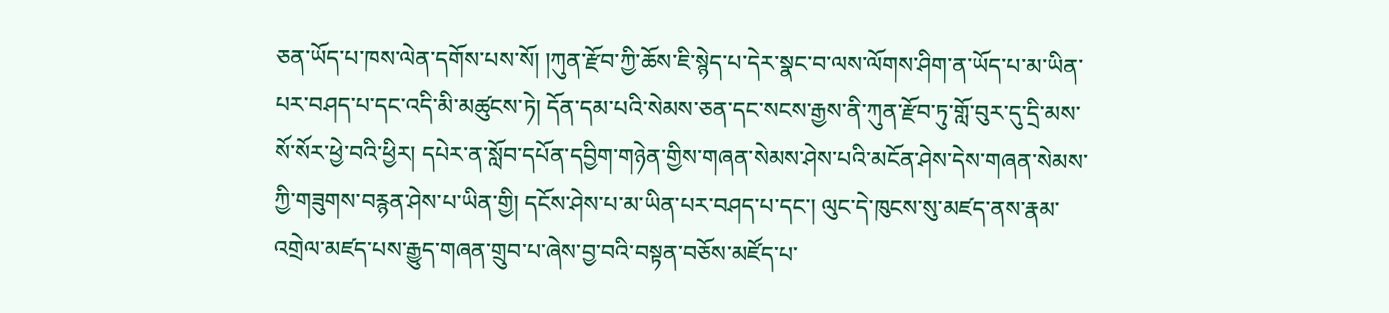ཅན་ཡོད་པ་ཁས་ལེན་དགོས་པས་སོ། །ཀུན་རྫོབ་ཀྱི་ཆོས་ཇི་སྙེད་པ་དེར་སྣང་བ་ལས་ལོགས་ཤིག་ན་ཡོད་པ་མ་ཡིན་པར་བཤད་པ་དང་འདི་མི་མཚུངས་ཏེ། དོན་དམ་པའི་སེམས་ཅན་དང་སངས་རྒྱས་ནི་ཀུན་རྫོབ་ཏུ་གློ་བུར་དུ་དྲི་མས་སོ་སོར་ཕྱེ་བའི་ཕྱིར། དཔེར་ན་སློབ་དཔོན་དབྱིག་གཉེན་གྱིས་གཞན་སེམས་ཤེས་པའི་མངོན་ཤེས་དེས་གཞན་སེམས་ཀྱི་གཟུགས་བརྙན་ཤེས་པ་ཡིན་གྱི། དངོས་ཤེས་པ་མ་ཡིན་པར་བཤད་པ་དང་། ལུང་དེ་ཁུངས་སུ་མཛད་ནས་རྣམ་འགྲེལ་མཛད་པས་རྒྱུད་གཞན་གྲུབ་པ་ཞེས་བྱ་བའི་བསྟན་བཅོས་མཛོད་པ་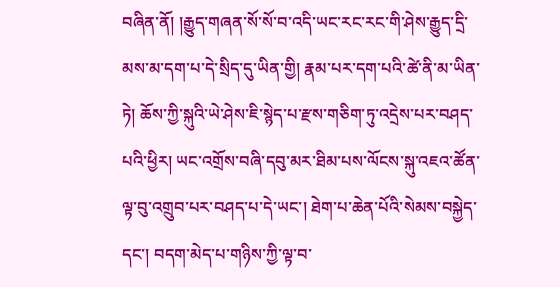བཞིན་ནོ། །རྒྱུད་གཞན་སོ་སོ་བ་འདི་ཡང་རང་རང་གི་ཤེས་རྒྱུད་དྲི་མས་མ་དག་པ་དེ་སྲིད་དུ་ཡིན་གྱི། རྣམ་པར་དག་པའི་ཚེ་ནི་མ་ཡིན་ཏེ། ཆོས་ཀྱི་སྐུའི་ཡེ་ཤེས་ཇི་སྙེད་པ་རྫས་གཅིག་ཏུ་འདྲེས་པར་བཤད་པའི་ཕྱིར། ཡང་འགྲོས་བཞི་དབུ་མར་ཐིམ་པས་ལོངས་སྐུ་འཇའ་ཚོན་ལྟ་བུ་འགྲུབ་པར་བཤད་པ་དེ་ཡང་། ཐེག་པ་ཆེན་པོའི་སེམས་བསྐྱེད་དང་། བདག་མེད་པ་གཉིས་ཀྱི་ལྟ་བ་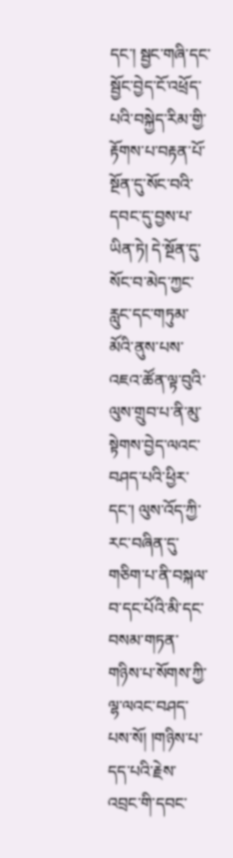དང་། སྦྱང་གཞི་དང་སྦྱོང་བྱེད་ངོ་འཕྲོད་པའི་བསྐྱེད་རིམ་གྱི་རྟོགས་པ་བརྟན་པོ་སྔོན་དུ་སོང་བའི་དབང་དུ་བྱས་པ་ཡིན་ཏེ། དེ་སྔོན་དུ་སོང་བ་མེད་ཀྱང་རླུང་དང་གཏུམ་མོའི་ནུས་པས་འཇའ་ཚོན་ལྟ་བུའི་ལུས་གྲུབ་པ་ནི་མུ་སྟེགས་བྱེད་ལའང་བཤད་པའི་ཕྱིར་དང་། ལུས་འོད་ཀྱི་རང་བཞིན་དུ་གཅིག་པ་ནི་བསྐལ་བ་དང་པོའི་མི་དང་བསམ་གཏན་གཉིས་པ་སོགས་ཀྱི་ལྷ་ལའང་བཤད་པས་སོ། །གཉིས་པ་དད་པའི་རྗེས་འབྲང་གི་དབང་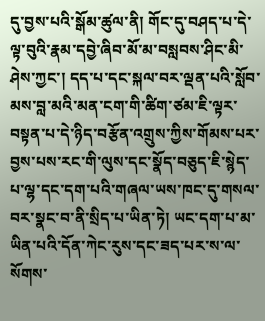དུ་བྱས་པའི་སྒོམ་ཚུལ་ནི། གོང་དུ་བཤད་པ་དེ་ལྟ་བུའི་རྣམ་དབྱེ་ཞིབ་མོ་མ་བསླབས་ཤིང་མི་ཤེས་ཀྱང་། དད་པ་དང་སྐལ་བར་ལྡན་པའི་སློབ་མས་བླ་མའི་མན་ངག་གི་ཚིག་ཙམ་ཇི་ལྟར་བསྟན་པ་དེ་ཉིད་བརྩོན་འགྲུས་ཀྱིས་གོམས་པར་བྱས་པས་རང་གི་ལུས་དང་སྣོད་བཅུད་ཇི་སྙེད་པ་ལྷ་དང་དག་པའི་གཞལ་ཡས་ཁང་དུ་གསལ་བར་སྣང་བ་ནི་སྲིད་པ་ཡིན་ཏེ། ཡང་དག་པ་མ་ཡིན་པའི་དོན་ཀེང་རུས་དང་ཟད་པར་ས་ལ་སོགས་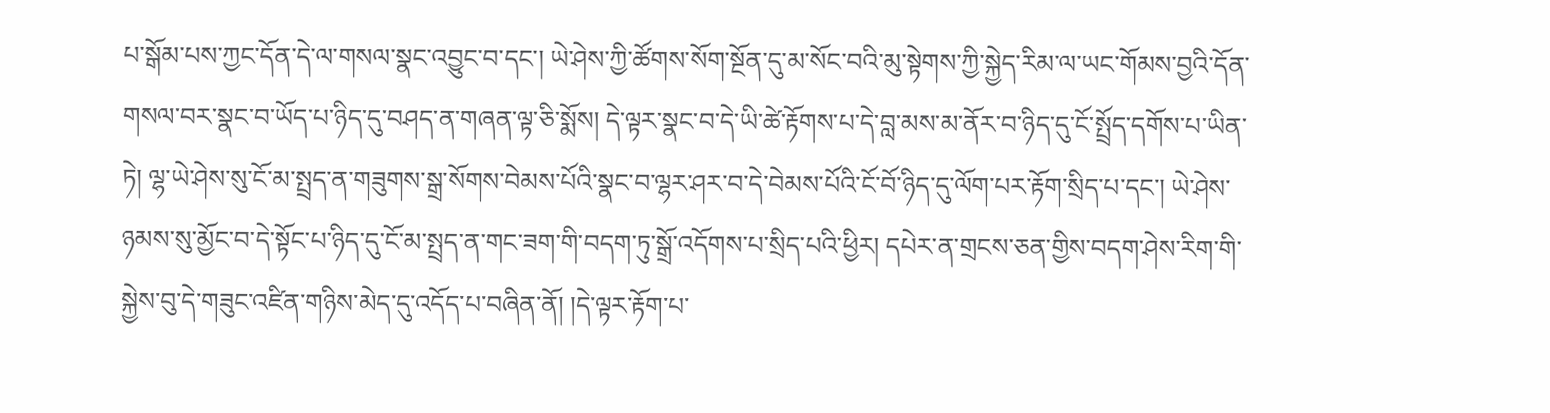པ་སྒོམ་པས་ཀྱང་དོན་དེ་ལ་གསལ་སྣང་འབྱུང་བ་དང་། ཡེ་ཤེས་ཀྱི་ཚོགས་སོག་སྔོན་དུ་མ་སོང་བའི་མུ་སྟེགས་ཀྱི་སྐྱེད་རིམ་ལ་ཡང་གོམས་བྱའི་དོན་གསལ་བར་སྣང་བ་ཡོད་པ་ཉིད་དུ་བཤད་ན་གཞན་ལྟ་ཅི་སྨོས། དེ་ལྟར་སྣང་བ་དེ་ཡི་ཚེ་རྟོགས་པ་དེ་བླ་མས་མ་ནོར་བ་ཉིད་དུ་ངོ་སྤྲོད་དགོས་པ་ཡིན་ཏེ། ལྷ་ཡེ་ཤེས་སུ་ངོ་མ་སྤྲད་ན་གཟུགས་སྒྲ་སོགས་བེམས་པོའི་སྣང་བ་ལྷར་ཤར་བ་དེ་བེམས་པོའི་ངོ་བོ་ཉིད་དུ་ལོག་པར་རྟོག་སྲིད་པ་དང་། ཡེ་ཤེས་ཉམས་སུ་མྱོང་བ་དེ་སྟོང་པ་ཉིད་དུ་ངོ་མ་སྤྲད་ན་གང་ཟག་གི་བདག་ཏུ་སྒྲོ་འདོགས་པ་སྲིད་པའི་ཕྱིར། དཔེར་ན་གྲངས་ཅན་གྱིས་བདག་ཤེས་རིག་གི་སྐྱེས་བུ་དེ་གཟུང་འཛིན་གཉིས་མེད་དུ་འདོད་པ་བཞིན་ནོ། །དེ་ལྟར་རྟོག་པ་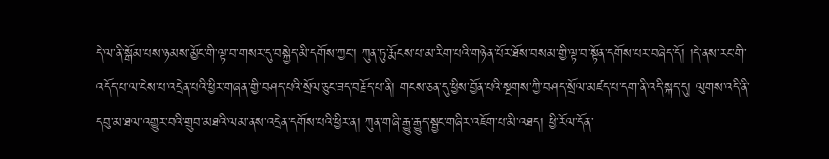དེ་ལ་ནི་སྒོམ་པས་ཉམས་མྱོང་གི་ལྟ་བ་གསར་དུ་བསྐྱེད་མི་དགོས་ཀྱང་། ཀུན་ཏུ་རྨོངས་པ་མ་རིག་པའི་གཉེན་པོར་ཐོས་བསམ་གྱི་ལྟ་བ་སྟོན་དགོས་པར་བཞེད་དོ། །དེ་ནས་རང་གི་འདོད་པ་ལ་ངེས་པ་འདྲེན་པའི་ཕྱིར་གཞན་གྱི་བཤད་པའི་སྲོལ་ཅུང་ཟད་བརྗོད་པ་ནི། གངས་ཅན་དུ་ཕྱིས་བྱོན་པའི་སྔགས་ཀྱི་བཤད་སྲོལ་མཛད་པ་དག་ནི་འདི་སྐད་དུ། ལུགས་འདི་ནི་དབུ་མ་ཐལ་འགྱུར་བའི་གྲུབ་མཐའི་ལམ་ནས་འདྲེན་དགོས་པའི་ཕྱིར་ན། ཀུན་གཞི་རྒྱུ་རྒྱུད་སྦྱང་གཞིར་འཇོག་པ་མི་འཐད། ཕྱི་རོལ་དོན་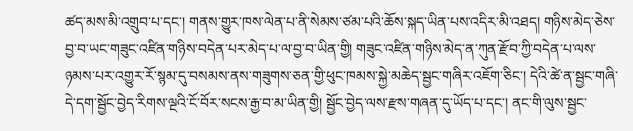ཚད་མས་མི་འགྲུབ་པ་དང་། གནས་གྱུར་ཁས་ལེན་པ་ནི་སེམས་ཙམ་པའི་ཆོས་སྐད་ཡིན་པས་འདིར་མི་འཐད། གཉིས་མེད་ཅེས་བྱ་བ་ཡང་གཟུང་འཛིན་གཉིས་བདེན་པར་མེད་པ་ལ་བྱ་བ་ཡིན་གྱི། གཟུང་འཛིན་གཉིས་མེད་ན་ཀུན་རྫོབ་ཀྱི་བདེན་པ་ལས་ཉམས་པར་འགྱུར་རོ་སྙམ་དུ་བསམས་ནས་གཟུགས་ཅན་གྱི་ཕུང་ཁམས་སྐྱེ་མཆེད་སྦྱང་གཞིར་འཇོག་ཅིང་། དེའི་ཚེ་ན་སྦྱང་གཞི་དེ་དག་སྦྱོང་བྱེད་རིགས་ལྔའི་ངོ་བོར་སངས་རྒྱ་བ་མ་ཡིན་གྱི། སྦྱོང་བྱེད་ལས་རྫས་གཞན་དུ་ཡོད་པ་དང་། ནང་གི་ལུས་སྦྱང་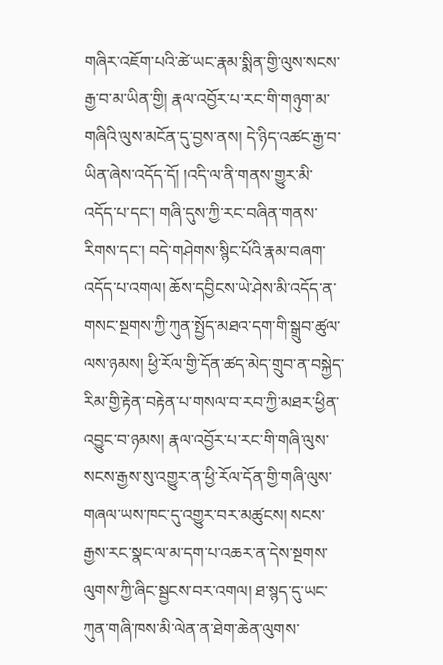གཞིར་འཇོག་པའི་ཚེ་ཡང་རྣམ་སྨིན་གྱི་ལུས་སངས་རྒྱ་བ་མ་ཡིན་གྱི། རྣལ་འབྱོར་པ་རང་གི་གཉུག་མ་གཞིའི་ལུས་མངོན་དུ་བྱས་ནས། དེ་ཉིད་འཚང་རྒྱ་བ་ཡིན་ཞེས་འདོད་དོ། །འདི་ལ་ནི་གནས་གྱུར་མི་འདོད་པ་དང་། གཞི་དུས་ཀྱི་རང་བཞིན་གནས་རིགས་དང་། བདེ་གཤེགས་སྙིང་པོའི་རྣམ་བཞག་འདོད་པ་འགལ། ཆོས་དབྱིངས་ཡེ་ཤེས་མི་འདོད་ན་གསང་སྔགས་ཀྱི་ཀུན་སྤྱོད་མཐའ་དག་གི་སྒྲུབ་ཚུལ་ལས་ཉམས། ཕྱི་རོལ་གྱི་དོན་ཚད་མེད་གྲུབ་ན་བསྐྱེད་རིམ་གྱི་རྟེན་བརྟེན་པ་གསལ་བ་རབ་ཀྱི་མཐར་ཕྱིན་འབྱུང་བ་ཉམས། རྣལ་འབྱོར་པ་རང་གི་གཞི་ལུས་སངས་རྒྱས་སུ་འགྱུར་ན་ཕྱི་རོལ་དོན་གྱི་གཞི་ལུས་གཞལ་ཡས་ཁང་དུ་འགྱུར་བར་མཚུངས། སངས་རྒྱས་རང་སྣང་ལ་མ་དག་པ་འཆར་ན་དེས་སྔགས་ལུགས་ཀྱི་ཞིང་སྦྱངས་བར་འགལ། ཐ་སྙད་དུ་ཡང་ཀུན་གཞི་ཁས་མི་ལེན་ན་ཐེག་ཆེན་ལུགས་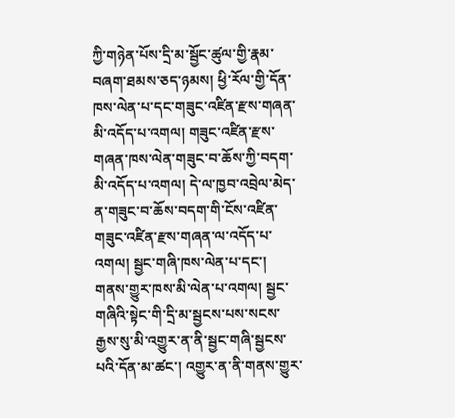ཀྱི་གཉེན་པོས་དྲི་མ་སྦྱོང་ཚུལ་གྱི་རྣམ་བཞག་ཐམས་ཅད་ཉམས། ཕྱི་རོལ་གྱི་དོན་ཁས་ལེན་པ་དང་གཟུང་འཛིན་རྫས་གཞན་མི་འདོད་པ་འགལ། གཟུང་འཛིན་རྫས་གཞན་ཁས་ལེན་གཟུང་བ་ཆོས་ཀྱི་བདག་མི་འདོད་པ་འགལ། དེ་ལ་ཁྱབ་འབྲེལ་མེད་ན་གཟུང་བ་ཆོས་བདག་གི་ངོས་འཛིན་གཟུང་འཛིན་རྫས་གཞན་ལ་འདོད་པ་འགལ། སྦྱང་གཞི་ཁས་ལེན་པ་དང་། གནས་གྱུར་ཁས་མི་ལེན་པ་འགལ། སྦྱང་གཞིའི་སྟེང་གི་དྲི་མ་སྦྱངས་པས་སངས་རྒྱས་སུ་མི་འགྱུར་ན་ནི་སྦྱང་གཞི་སྦྱངས་པའི་དོན་མ་ཚང་། འགྱུར་ན་ནི་གནས་གྱུར་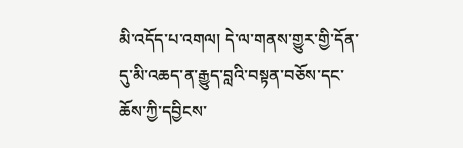མི་འདོད་པ་འགལ། དེ་ལ་གནས་གྱུར་གྱི་དོན་དུ་མི་འཆད་ན་རྒྱུད་བླའི་བསྟན་བཅོས་དང་ཆོས་ཀྱི་དབྱིངས་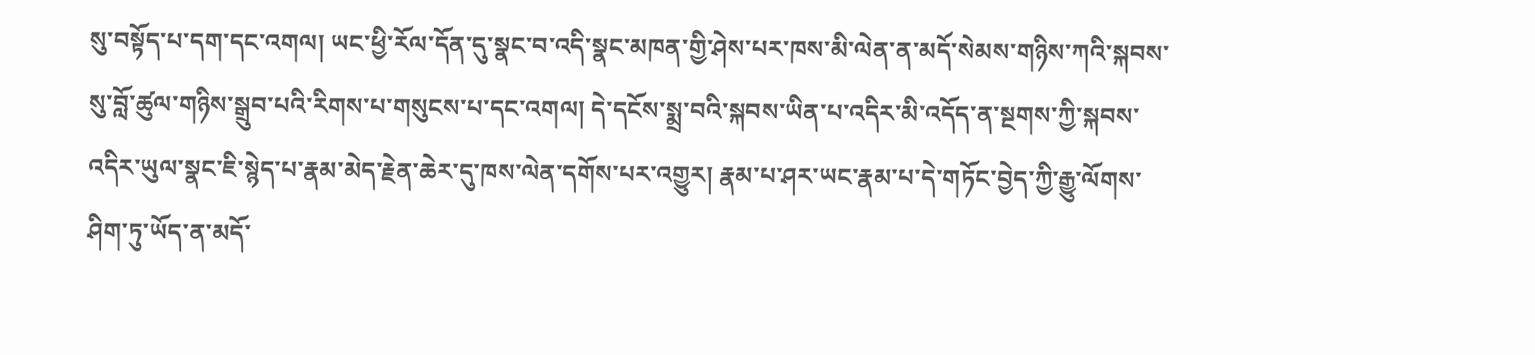སུ་བསྟོད་པ་དག་དང་འགལ། ཡང་ཕྱི་རོལ་དོན་དུ་སྣང་བ་འདི་སྣང་མཁན་གྱི་ཤེས་པར་ཁས་མི་ལེན་ན་མདོ་སེམས་གཉིས་ཀའི་སྐབས་སུ་བློ་ཚུལ་གཉིས་སྒྲུབ་པའི་རིགས་པ་གསུངས་པ་དང་འགལ། དེ་དངོས་སྨྲ་བའི་སྐབས་ཡིན་པ་འདིར་མི་འདོད་ན་སྔགས་ཀྱི་སྐབས་འདིར་ཡུལ་སྣང་ཇི་སྙེད་པ་རྣམ་མེད་རྗེན་ཆེར་དུ་ཁས་ལེན་དགོས་པར་འགྱུར། རྣམ་པ་ཤར་ཡང་རྣམ་པ་དེ་གཏོང་བྱེད་ཀྱི་རྒྱུ་ལོགས་ཤིག་ཏུ་ཡོད་ན་མདོ་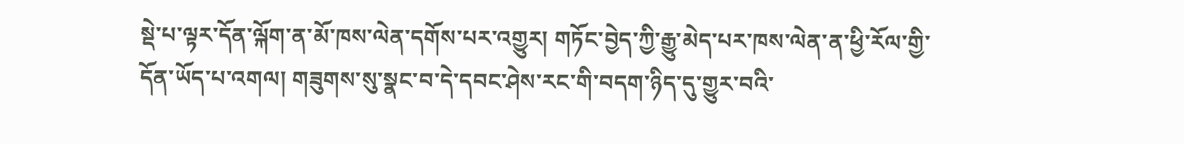སྡེ་པ་ལྟར་དོན་ལྐོག་ན་མོ་ཁས་ལེན་དགོས་པར་འགྱུར། གཏོང་བྱེད་ཀྱི་རྒྱུ་མེད་པར་ཁས་ལེན་ན་ཕྱི་རོལ་གྱི་དོན་ཡོད་པ་འགལ། གཟུགས་སུ་སྣང་བ་དེ་དབང་ཤེས་རང་གི་བདག་ཉིད་དུ་གྱུར་བའི་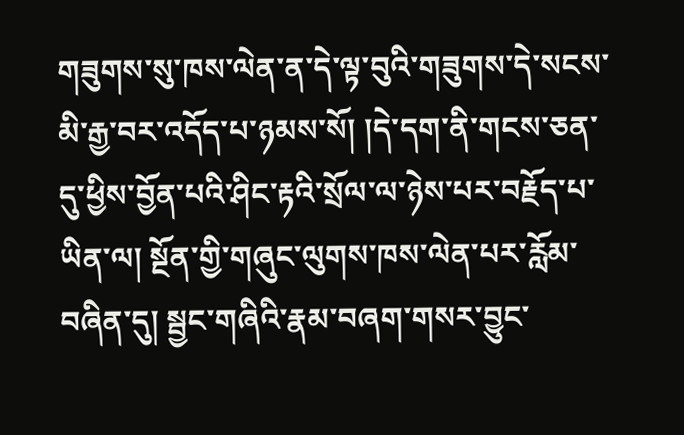གཟུགས་སུ་ཁས་ལེན་ན་དེ་ལྟ་བུའི་གཟུགས་དེ་སངས་མི་རྒྱ་བར་འདོད་པ་ཉམས་སོ། །དེ་དག་ནི་གངས་ཅན་དུ་ཕྱིས་བྱོན་པའི་ཤིང་རྟའི་སྲོལ་ལ་ཉེས་པར་བརྗོད་པ་ཡིན་ལ། སྔོན་གྱི་གཞུང་ལུགས་ཁས་ལེན་པར་རློམ་བཞིན་དུ། སྦྱང་གཞིའི་རྣམ་བཞག་གསར་བྱུང་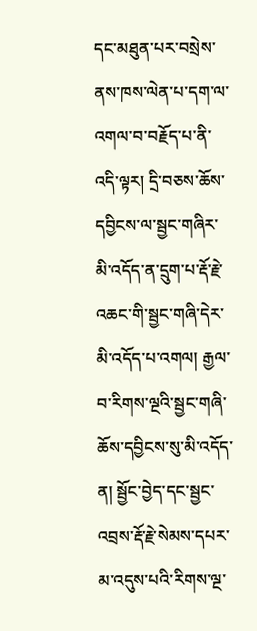དང་མཐུན་པར་བསྲེས་ནས་ཁས་ལེན་པ་དག་ལ་འགལ་བ་བརྗོད་པ་ནི་འདི་ལྟར། དྲི་བཅས་ཆོས་དབྱིངས་ལ་སྦྱང་གཞིར་མི་འདོད་ན་དྲུག་པ་རྡོ་རྗེ་འཆང་གི་སྦྱང་གཞི་དེར་མི་འདོད་པ་འགལ། རྒྱལ་བ་རིགས་ལྔའི་སྦྱང་གཞི་ཆོས་དབྱིངས་སུ་མི་འདོད་ན། སྦྱོང་བྱེད་དང་སྦྱང་འབྲས་རྡོ་རྗེ་སེམས་དཔར་མ་འདུས་པའི་རིགས་ལྔ་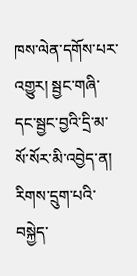ཁས་ལེན་དགོས་པར་འགྱུར། སྦྱང་གཞི་དང་སྦྱང་བྱའི་དྲི་མ་སོ་སོར་མི་འབྱེད་ན། རིགས་དྲུག་པའི་བསྐྱེད་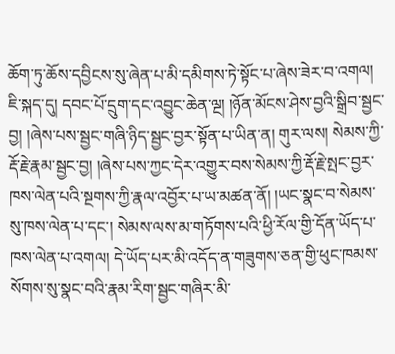ཆོག་ཏུ་ཆོས་དབྱིངས་སུ་ཞེན་པ་མི་དམིགས་ཏེ་སྟོང་པ་ཞེས་ཟེར་བ་འགལ། ཇི་སྐད་དུ། དབང་པོ་དྲུག་དང་འབྱུང་ཆེན་ལྔ། །ཉོན་མོངས་ཤེས་བྱའི་སྒྲིབ་སྦྱང་བྱ། །ཞེས་པས་སྦྱང་གཞི་ཉིད་སྦྱང་བྱར་སྟོན་པ་ཡིན་ན། གུར་ལས། སེམས་ཀྱི་རྡོ་རྗེ་རྣམ་སྦྱང་བྱ། །ཞེས་པས་ཀྱང་དེར་འགྱུར་བས་སེམས་ཀྱི་རྡོ་རྗེ་སྤང་བྱར་ཁས་ལེན་པའི་སྔགས་ཀྱི་རྣལ་འབྱོར་པ་ཡ་མཚན་ནོ། །ཡང་སྣང་བ་སེམས་སུ་ཁས་ལེན་པ་དང་། སེམས་ལས་མ་གཏོགས་པའི་ཕྱི་རོལ་གྱི་དོན་ཡོད་པ་ཁས་ལེན་པ་འགལ། དེ་ཡོད་པར་མི་འདོད་ན་གཟུགས་ཅན་གྱི་ཕུང་ཁམས་སོགས་སུ་སྣང་བའི་རྣམ་རིག་སྦྱང་གཞིར་མི་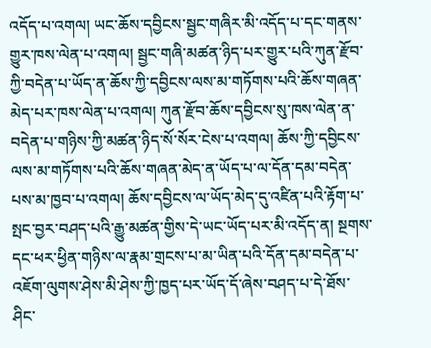འདོད་པ་འགལ། ཡང་ཆོས་དབྱིངས་སྦྱང་གཞིར་མི་འདོད་པ་དང་གནས་གྱུར་ཁས་ལེན་པ་འགལ། སྦྱང་གཞི་མཚན་ཉིད་པར་གྱུར་པའི་ཀུན་རྫོབ་ཀྱི་བདེན་པ་ཡོད་ན་ཆོས་ཀྱི་དབྱིངས་ལས་མ་གཏོགས་པའི་ཆོས་གཞན་མེད་པར་ཁས་ལེན་པ་འགལ། ཀུན་རྫོབ་ཆོས་དབྱིངས་སུ་ཁས་ལེན་ན་བདེན་པ་གཉིས་ཀྱི་མཚན་ཉིད་སོ་སོར་ངེས་པ་འགལ། ཆོས་ཀྱི་དབྱིངས་ལས་མ་གཏོགས་པའི་ཆོས་གཞན་མེད་ན་ཡོད་པ་ལ་དོན་དམ་བདེན་པས་མ་ཁྱབ་པ་འགལ། ཆོས་དབྱིངས་ལ་ཡོད་མེད་དུ་འཛིན་པའི་རྟོག་པ་སྤང་བྱར་བཤད་པའི་རྒྱུ་མཚན་གྱིས་དེ་ཡང་ཡོད་པར་མི་འདོད་ན། སྔགས་དང་ཕར་ཕྱིན་གཉིས་ལ་རྣམ་གྲངས་པ་མ་ཡིན་པའི་དོན་དམ་བདེན་པ་འཇོག་ལུགས་ཤེས་མི་ཤེས་ཀྱི་ཁྱད་པར་ཡོད་དོ་ཞེས་བཤད་པ་དེ་ཐོས་ཤིང་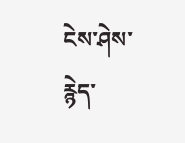ངེས་ཤེས་རྙེད་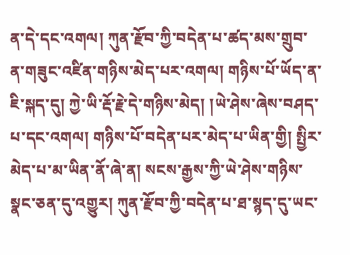ན་དེ་དང་འགལ། ཀུན་རྫོབ་ཀྱི་བདེན་པ་ཚད་མས་གྲུབ་ན་གཟུང་འཛིན་གཉིས་མེད་པར་འགལ། གཉིས་པོ་ཡོད་ན་ཇི་སྐད་དུ། ཀྱེ་ཡི་རྡོ་རྗེ་དེ་གཉིས་མེད། །ཡེ་ཤེས་ཞེས་བཤད་པ་དང་འགལ། གཉིས་པོ་བདེན་པར་མེད་པ་ཡིན་གྱི། སྤྱིར་མེད་པ་མ་ཡིན་ནོ་ཞེ་ན། སངས་རྒྱས་ཀྱི་ཡེ་ཤེས་གཉིས་སྣང་ཅན་དུ་འགྱུར། ཀུན་རྫོབ་ཀྱི་བདེན་པ་ཐ་སྙད་དུ་ཡང་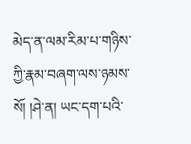མེད་ན་ལམ་རིམ་པ་གཉིས་ཀྱི་རྣམ་བཞག་ལས་ཉམས་སོ། །ཤེ་ན། ཡང་དག་པའི་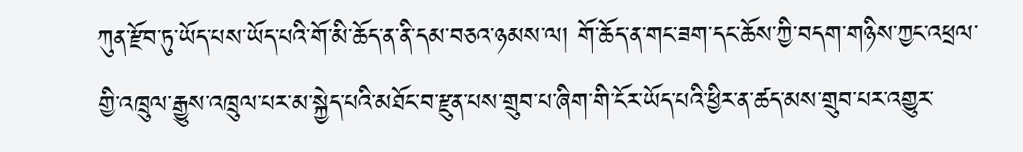ཀུན་རྫོབ་ཏུ་ཡོད་པས་ཡོད་པའི་གོ་མི་ཆོད་ན་ནི་དམ་བཅའ་ཉམས་ལ། གོ་ཆོད་ན་གང་ཟག་དང་ཆོས་ཀྱི་བདག་གཉིས་ཀྱང་འཕྲལ་གྱི་འཁྲུལ་རྒྱུས་འཁྲུལ་པར་མ་སྐྱེད་པའི་མཐོང་བ་རྫུན་པས་གྲུབ་པ་ཞིག་གི་ངོར་ཡོད་པའི་ཕྱིར་ན་ཚད་མས་གྲུབ་པར་འགྱུར་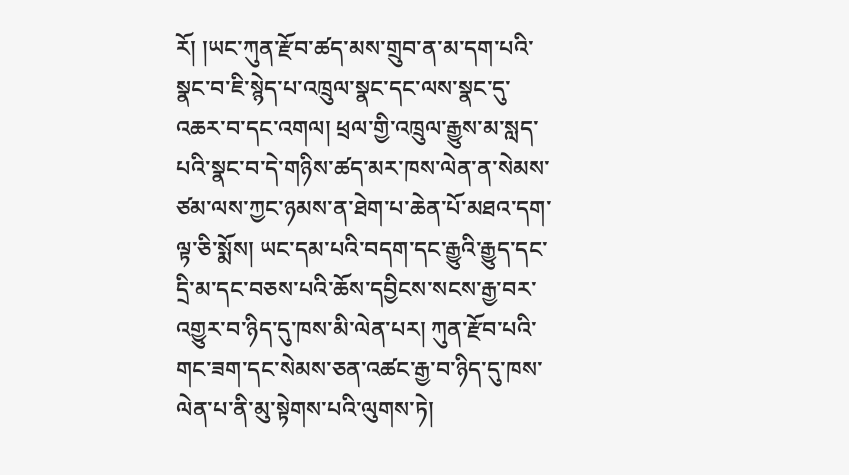རོ། །ཡང་ཀུན་རྫོབ་ཚད་མས་གྲུབ་ན་མ་དག་པའི་སྣང་བ་ཇི་སྙེད་པ་འཁྲུལ་སྣང་དང་ལས་སྣང་དུ་འཆར་བ་དང་འགལ། ཕྲལ་གྱི་འཁྲུལ་རྒྱུས་མ་སླད་པའི་སྣང་བ་དེ་གཉིས་ཚད་མར་ཁས་ལེན་ན་སེམས་ཙམ་ལས་ཀྱང་ཉམས་ན་ཐེག་པ་ཆེན་པོ་མཐའ་དག་ལྟ་ཅི་སྨོས། ཡང་དམ་པའི་བདག་དང་རྒྱུའི་རྒྱུད་དང་དྲི་མ་དང་བཅས་པའི་ཆོས་དབྱིངས་སངས་རྒྱ་བར་འགྱུར་བ་ཉིད་དུ་ཁས་མི་ལེན་པར། ཀུན་རྫོབ་པའི་གང་ཟག་དང་སེམས་ཅན་འཚང་རྒྱ་བ་ཉིད་དུ་ཁས་ལེན་པ་ནི་མུ་སྟེགས་པའི་ལུགས་ཏེ།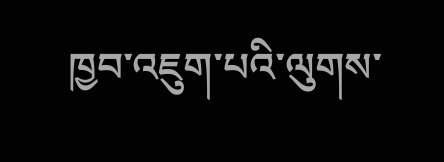ཁྱབ་འཇུག་པའི་ལུགས་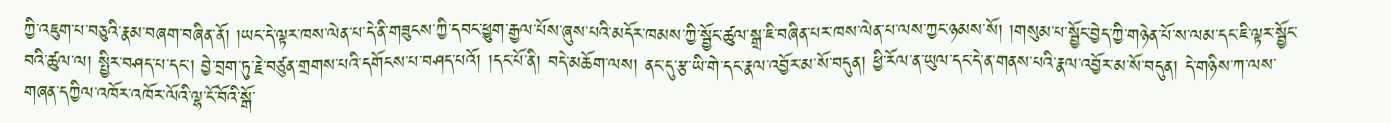ཀྱི་འཇུག་པ་བཅུའི་རྣམ་བཞག་བཞིན་ནོ། །ཡང་དེ་ལྟར་ཁས་ལེན་པ་དེ་ནི་གཟུངས་ཀྱི་དབང་ཕྱུག་རྒྱལ་པོས་ཞུས་པའི་མདོར་ཁམས་ཀྱི་སྦྱོང་ཚུལ་སྒྲ་ཇི་བཞིན་པར་ཁས་ལེན་པ་ལས་ཀྱང་ཉམས་སོ། །གསུམ་པ་སྦྱོང་བྱེད་ཀྱི་གཉེན་པོ་ས་ལམ་དང་ཇི་ལྟར་སྦྱོང་བའི་ཚུལ་ལ། སྤྱིར་བཤད་པ་དང་། བྱེ་བྲག་ཏུ་རྗེ་བཙུན་གྲགས་པའི་དགོངས་པ་བཤད་པའོ། །དང་པོ་ནི། བདེ་མཆོག་ལས། ནང་དུ་རྩ་ཡི་གེ་དང་རྣལ་འབྱོར་མ་སོ་བདུན། ཕྱི་རོལ་ན་ཡུལ་དང་དེ་ན་གནས་པའི་རྣལ་འབྱོར་མ་སོ་བདུན། དེ་གཉིས་ཀ་ལས་གཞན་དཀྱིལ་འཁོར་འཁོར་ལོའི་ལྷ་ངོ་བོའི་སྒོ་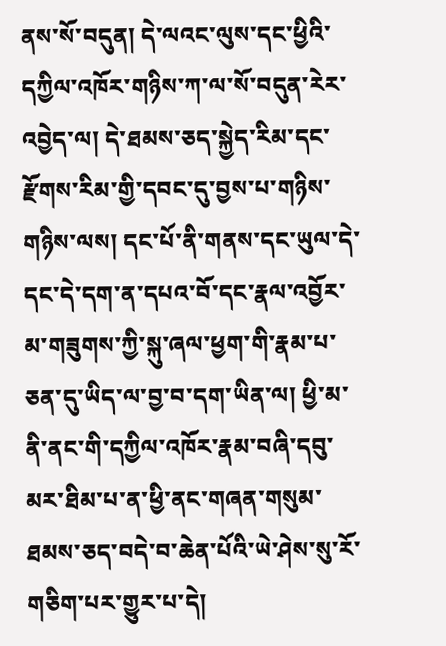ནས་སོ་བདུན། དེ་ལའང་ལུས་དང་ཕྱིའི་དཀྱིལ་འཁོར་གཉིས་ཀ་ལ་སོ་བདུན་རེར་འབྱེད་ལ། དེ་ཐམས་ཅད་སྐྱེད་རིམ་དང་རྫོགས་རིམ་གྱི་དབང་དུ་བྱས་པ་གཉིས་གཉིས་ལས། དང་པོ་ནི་གནས་དང་ཡུལ་དེ་དང་དེ་དག་ན་དཔའ་བོ་དང་རྣལ་འབྱོར་མ་གཟུགས་ཀྱི་སྐུ་ཞལ་ཕྱག་གི་རྣམ་པ་ཅན་དུ་ཡིད་ལ་བྱ་བ་དག་ཡིན་ལ། ཕྱི་མ་ནི་ནང་གི་དཀྱིལ་འཁོར་རྣམ་བཞི་དབུ་མར་ཐིམ་པ་ན་ཕྱི་ནང་གཞན་གསུམ་ཐམས་ཅད་བདེ་བ་ཆེན་པོའི་ཡེ་ཤེས་སུ་རོ་གཅིག་པར་གྱུར་པ་དེ།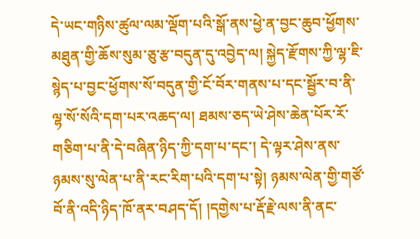དེ་ཡང་གཉིས་ཚུལ་ལམ་ལྡོག་པའི་སྒོ་ནས་ཕྱེ་ན་བྱང་ཆུབ་ཕྱོགས་མཐུན་གྱི་ཆོས་སུམ་ཅུ་རྩ་བདུན་དུ་འབྱེད་ལ། སྐྱེད་རྫོགས་ཀྱི་ལྷ་ཇི་སྙེད་པ་བྱང་ཕྱོགས་སོ་བདུན་གྱི་ངོ་བོར་གནས་པ་དང་སྦྱོར་བ་ནི་ལྷ་སོ་སོའི་དག་པར་འཆད་ལ། ཐམས་ཅད་ཡེ་ཤེས་ཆེན་པོར་རོ་གཅིག་པ་ནི་དེ་བཞིན་ཉིད་ཀྱི་དག་པ་དང་། དེ་ལྟར་ཤེས་ནས་ཉམས་སུ་ལེན་པ་ནི་རང་རིག་པའི་དག་པ་སྟེ། ཉམས་ལེན་གྱི་གཙོ་བོ་ནི་འདི་ཉིད་ཁོ་ནར་བཤད་དོ། །དགྱེས་པ་རྡོ་རྗེ་ལས་ནི་ནང་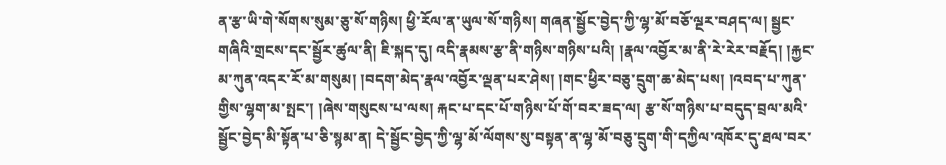ན་རྩ་ཡི་གེ་སོགས་སུམ་ཅུ་སོ་གཉིས། ཕྱི་རོལ་ན་ཡུལ་སོ་གཉིས། གཞན་སྦྱོང་བྱེད་ཀྱི་ལྷ་མོ་བཅོ་ལྔར་བཤད་ལ། སྦྱང་གཞིའི་གྲངས་དང་སྦྱོར་ཚུལ་ནི། ཇི་སྐད་དུ། འདི་རྣམས་རྩ་ནི་གཉིས་གཉིས་པའི། །རྣལ་འབྱོར་མ་ནི་རེ་རེར་བརྗོད། །རྐྱང་མ་ཀུན་འདར་རོ་མ་གསུམ། །བདག་མེད་རྣལ་འབྱོར་ལྡན་པར་ཤེས། །གང་ཕྱིར་བཅུ་དྲུག་ཆ་མེད་པས། །འབད་པ་ཀུན་གྱིས་ལྷག་མ་སྤང་། །ཞེས་གསུངས་པ་ལས། རྐང་པ་དང་པོ་གཉིས་པོ་གོ་བར་ཟད་ལ། རྩ་སོ་གཉིས་པ་བདུད་བྲལ་མའི་སྦྱོང་བྱེད་མི་སྟོན་པ་ཅི་སྙམ་ན། དེ་སྦྱོང་བྱེད་ཀྱི་ལྷ་མོ་ལོགས་སུ་བསྟན་ན་ལྷ་མོ་བཅུ་དྲུག་གི་དཀྱིལ་འཁོར་དུ་ཐལ་བར་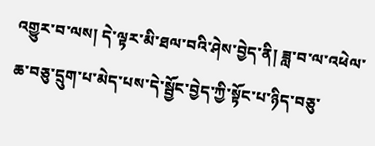འགྱུར་བ་ལས། དེ་ལྟར་མི་ཐལ་བའི་ཤེས་བྱེད་ནི། ཟླ་བ་ལ་འཕེལ་ཆ་བཅུ་དྲུག་པ་མེད་པས་དེ་སྦྱོང་བྱེད་ཀྱི་སྟོང་པ་ཉིད་བཅུ་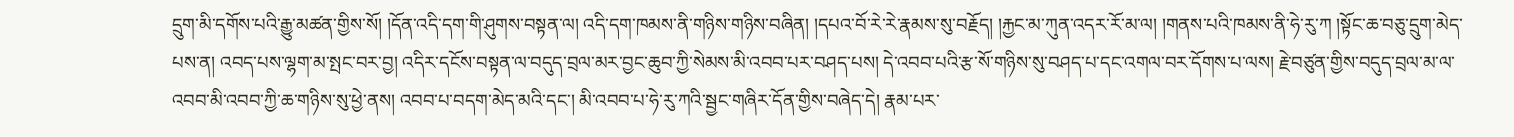དྲུག་མི་དགོས་པའི་རྒྱུ་མཚན་གྱིས་སོ། །དོན་འདི་དག་གི་ཤུགས་བསྟན་ལ། འདི་དག་ཁམས་ནི་གཉིས་གཉིས་བཞིན། །དཔའ་བོ་རེ་རེ་རྣམས་སུ་བརྗོད། །རྐྱང་མ་ཀུན་འདར་རོ་མ་ལ། །གནས་པའི་ཁམས་ནི་ཧེ་རུ་ཀ །སྟོང་ཆ་བཅུ་དྲུག་མེད་པས་ན། འབད་པས་ལྷག་མ་སྤང་བར་བྱ། འདིར་དངོས་བསྟན་ལ་བདུད་བྲལ་མར་བྱང་ཆུབ་ཀྱི་སེམས་མི་འབབ་པར་བཤད་པས། དེ་འབབ་པའི་རྩ་སོ་གཉིས་སུ་བཤད་པ་དང་འགལ་བར་དོགས་པ་ལས། རྗེ་བཙུན་གྱིས་བདུད་བྲལ་མ་ལ་འབབ་མི་འབབ་ཀྱི་ཆ་གཉིས་སུ་ཕྱེ་ནས། འབབ་པ་བདག་མེད་མའི་དང་། མི་འབབ་པ་ཧེ་རུ་ཀའི་སྦྱང་གཞིར་དོན་གྱིས་བཞེད་དེ། རྣམ་པར་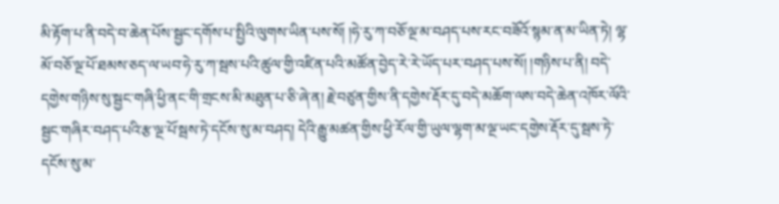མི་རྟོག་པ་ནི་བདེ་བ་ཆེན་པོས་སྦྱང་དགོས་པ་སྤྱིའི་ལུགས་ཡིན་པས་སོ། །ཧེ་རུ་ཀ་བཅོ་ལྔ་མ་བཤད་པས་རང་བཟོའོ་སྙམ་ན་མ་ཡིན་ཏེ། ལྷ་མོ་བཅོ་ལྔ་པོ་ཐམས་ཅད་ལ་ཡབ་ཧེ་རུ་ཀ་སྦས་པའི་ཚུལ་གྱི་འཛིན་པའི་མཚོན་བྱེད་རེ་རེ་ཡོད་པར་བཤད་པས་སོ། །གཉིས་པ་ནི། བདེ་དགྱེས་གཉིས་སུ་སྦྱང་གཞི་ཕྱི་ནང་གི་གྲངས་མི་མཐུན་པ་ཅི་ཞེ་ན། རྗེ་བཙུན་གྱིས་ནི་དགྱེས་རྡོར་དུ་བདེ་མཆོག་ལས་བདེ་ཆེན་འཁོར་ལོའི་སྦྱང་གཞིར་བཤད་པའི་རྩ་ལྔ་པོ་སྦས་ཏེ་དངོས་སུ་མ་བཤད། དེའི་རྒྱུ་མཚན་གྱིས་ཕྱི་རོལ་གྱི་ཡུལ་ལྷག་མ་ལྔ་ཡང་དགྱེས་རྡོར་དུ་སྦས་ཏེ་དངོས་སུ་མ་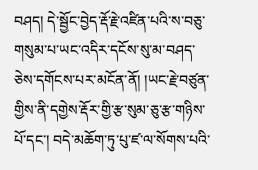བཤད། དེ་སྦྱོང་བྱེད་རྡོ་རྗེ་འཛིན་པའི་ས་བཅུ་གསུམ་པ་ཡང་འདིར་དངོས་སུ་མ་བཤད་ཅེས་དགོངས་པར་མངོན་ནོ། །ཡང་རྗེ་བཙུན་གྱིས་ནི་དགྱེས་རྡོར་གྱི་རྩ་སུམ་ཅུ་རྩ་གཉིས་པོ་དང་། བདེ་མཆོག་ཏུ་པུ་ཛ་ལ་སོགས་པའི་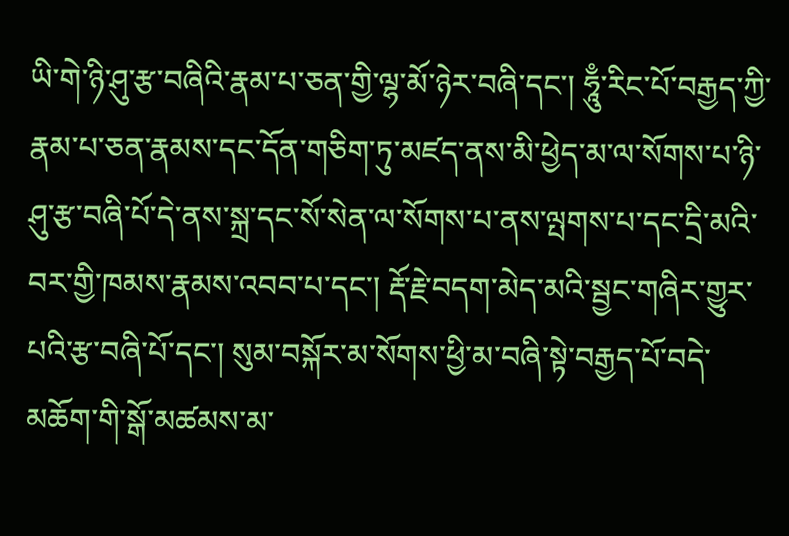ཡི་གེ་ཉི་ཤུ་རྩ་བཞིའི་རྣམ་པ་ཅན་གྱི་ལྷ་མོ་ཉེར་བཞི་དང་། ཧཱུྃ་རིང་པོ་བརྒྱད་ཀྱི་རྣམ་པ་ཅན་རྣམས་དང་དོན་གཅིག་ཏུ་མཛད་ནས་མི་ཕྱེད་མ་ལ་སོགས་པ་ཉི་ཤུ་རྩ་བཞི་པོ་དེ་ནས་སྐྲ་དང་སོ་སེན་ལ་སོགས་པ་ནས་ལྤགས་པ་དང་དྲི་མའི་བར་གྱི་ཁམས་རྣམས་འབབ་པ་དང་། རྡོ་རྗེ་བདག་མེད་མའི་སྦྱང་གཞིར་གྱུར་པའི་རྩ་བཞི་པོ་དང་། སུམ་བསྐོར་མ་སོགས་ཕྱི་མ་བཞི་སྟེ་བརྒྱད་པོ་བདེ་མཆོག་གི་སྒོ་མཚམས་མ་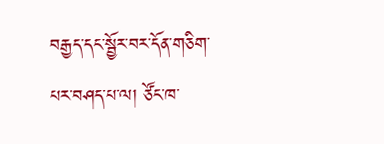བརྒྱད་དང་སྦྱོར་བར་དོན་གཅིག་པར་བཤད་པ་ལ། ཙོང་ཁ་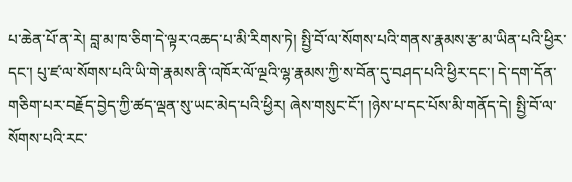པ་ཆེན་པོ་ན་རེ། བླ་མ་ཁ་ཅིག་དེ་ལྟར་འཆད་པ་མི་རིགས་ཏེ། སྤྱི་བོ་ལ་སོགས་པའི་གནས་རྣམས་རྩ་མ་ཡིན་པའི་ཕྱིར་དང་། པུ་ཛ་ལ་སོགས་པའི་ཡི་གེ་རྣམས་ནི་འཁོར་ལོ་ལྔའི་ལྷ་རྣམས་ཀྱི་ས་བོན་དུ་བཤད་པའི་ཕྱིར་དང་། དེ་དག་དོན་གཅིག་པར་བརྗོད་བྱེད་ཀྱི་ཚད་ལྡན་སུ་ཡང་མེད་པའི་ཕྱིར། ཞེས་གསུང་ངོ་། །ཉེས་པ་དང་པོས་མི་གནོད་དེ། སྤྱི་བོ་ལ་སོགས་པའི་རང་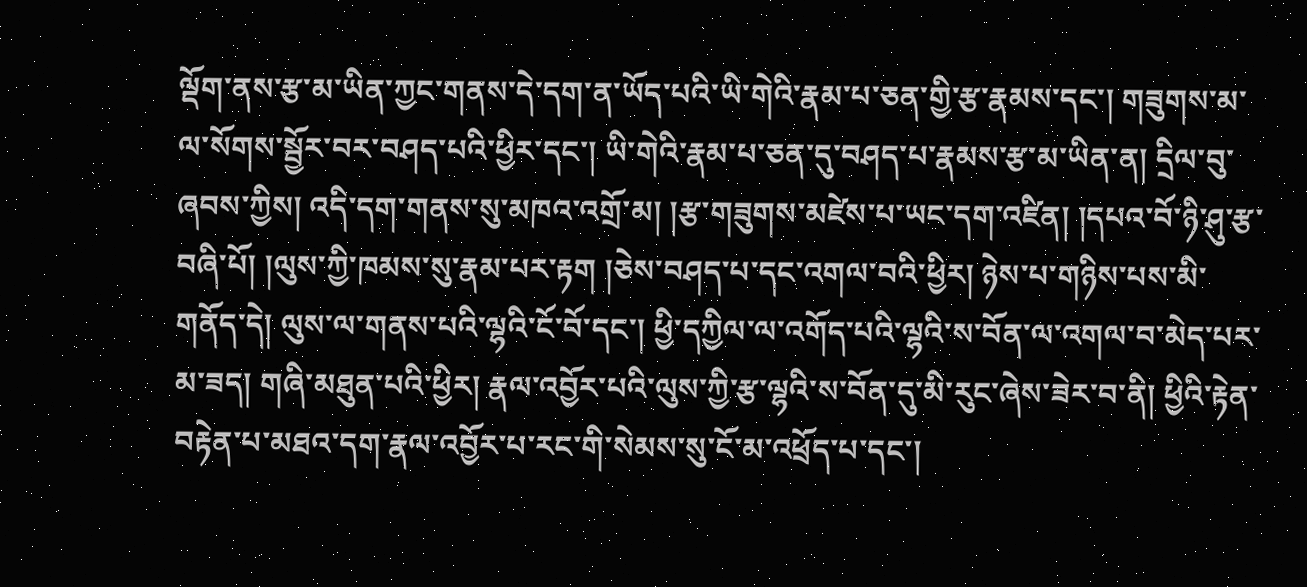ལྡོག་ནས་རྩ་མ་ཡིན་ཀྱང་གནས་དེ་དག་ན་ཡོད་པའི་ཡི་གེའི་རྣམ་པ་ཅན་གྱི་རྩ་རྣམས་དང་། གཟུགས་མ་ལ་སོགས་སྦྱོར་བར་བཤད་པའི་ཕྱིར་དང་། ཡི་གེའི་རྣམ་པ་ཅན་དུ་བཤད་པ་རྣམས་རྩ་མ་ཡིན་ན། དྲིལ་བུ་ཞབས་ཀྱིས། འདི་དག་གནས་སུ་མཁའ་འགྲོ་མ། །རྩ་གཟུགས་མཛེས་པ་ཡང་དག་འཛིན། །དཔའ་བོ་ཉི་ཤུ་རྩ་བཞི་པོ། །ལུས་ཀྱི་ཁམས་སུ་རྣམ་པར་རྟག །ཅེས་བཤད་པ་དང་འགལ་བའི་ཕྱིར། ཉེས་པ་གཉིས་པས་མི་གནོད་དེ། ལུས་ལ་གནས་པའི་ལྷའི་ངོ་བོ་དང་། ཕྱི་དཀྱིལ་ལ་འགོད་པའི་ལྷའི་ས་བོན་ལ་འགལ་བ་མེད་པར་མ་ཟད། གཞི་མཐུན་པའི་ཕྱིར། རྣལ་འབྱོར་པའི་ལུས་ཀྱི་རྩ་ལྷའི་ས་བོན་དུ་མི་རུང་ཞེས་ཟེར་བ་ནི། ཕྱིའི་རྟེན་བརྟེན་པ་མཐའ་དག་རྣལ་འབྱོར་པ་རང་གི་སེམས་སུ་ངོ་མ་འཕྲོད་པ་དང་།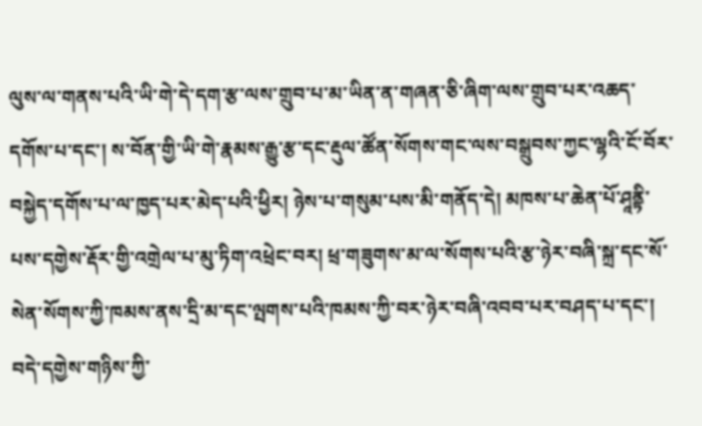ལུས་ལ་གནས་པའི་ཡི་གེ་དེ་དག་རྩ་ལས་གྲུབ་པ་མ་ཡིན་ན་གཞན་ཅི་ཞིག་ལས་གྲུབ་པར་འཆད་དགོས་པ་དང་། ས་བོན་གྱི་ཡི་གེ་རྣམས་རྒྱུ་རྩ་དང་རྡུལ་ཚོན་སོགས་གང་ལས་བསྒྲུབས་ཀྱང་ལྷའི་ངོ་བོར་བསྐྱེད་དགོས་པ་ལ་ཁྱད་པར་མེད་པའི་ཕྱིར། ཉེས་པ་གསུམ་པས་མི་གནོད་དེ། མཁས་པ་ཆེན་པོ་ཤཱནྟི་པས་དགྱེས་རྡོར་གྱི་འགྲེལ་པ་མུ་ཏིག་འཕྲེང་བར། ཕྲ་གཟུགས་མ་ལ་སོགས་པའི་རྩ་ཉེར་བཞི་སྐྲ་དང་སོ་སེན་སོགས་ཀྱི་ཁམས་ནས་དྲི་མ་དང་ལྤགས་པའི་ཁམས་ཀྱི་བར་ཉེར་བཞི་འབབ་པར་བཤད་པ་དང་། བདེ་དགྱེས་གཉིས་ཀྱི་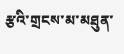རྩའི་གྲངས་མ་མཐུན་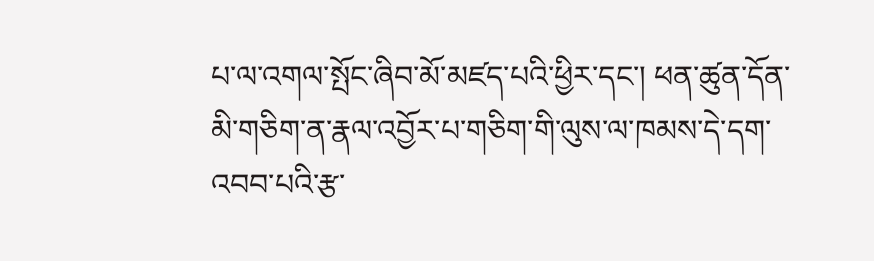པ་ལ་འགལ་སྤོང་ཞིབ་མོ་མཛད་པའི་ཕྱིར་དང་། ཕན་ཚུན་དོན་མི་གཅིག་ན་རྣལ་འབྱོར་པ་གཅིག་གི་ལུས་ལ་ཁམས་དེ་དག་འབབ་པའི་རྩ་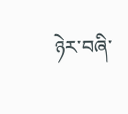ཉེར་བཞི་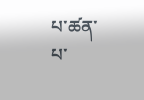པ་ཚན་པ་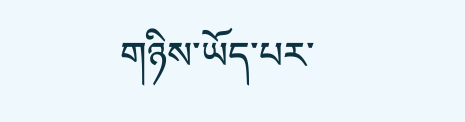གཉིས་ཡོད་པར་